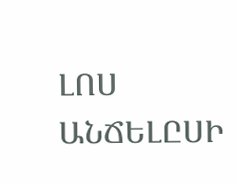ԼՈՍ ԱՆՃԵԼԸՍԻ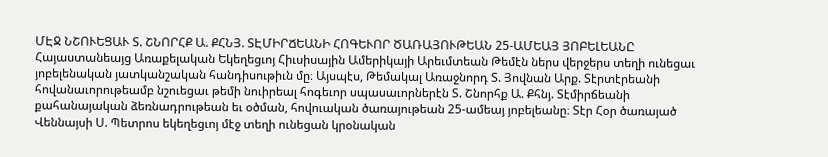ՄԷՋ ՆՇՈՒԵՑԱՒ Տ. ՇՆՈՐՀՔ Ա. ՔՀՆՅ. ՏԷՄԻՐՃԵԱՆԻ ՀՈԳԵՒՈՐ ԾԱՌԱՅՈՒԹԵԱՆ 25-ԱՄԵԱՅ ՅՈԲԵԼԵԱՆԸ
Հայաստանեայց Առաքելական Եկեղեցւոյ Հիւսիսային Ամերիկայի Արեւմտեան Թեմէն ներս վերջերս տեղի ունեցաւ յոբելենական յատկանշական հանդիսութիւն մը։ Այսպէս, Թեմակալ Առաջնորդ Տ. Յովնան Արք. Տէրտէրեանի հովանաւորութեամբ նշուեցաւ թեմի նուիրեալ հոգեւոր սպասաւորներէն Տ. Շնորհք Ա. Քհնյ. Տէմիրճեանի քահանայական ձեռնադրութեան եւ օծման, հովուական ծառայութեան 25-ամեայ յոբելեանը։ Տէր Հօր ծառայած Վեննայսի Ս. Պետրոս եկեղեցւոյ մէջ տեղի ունեցան կրօնական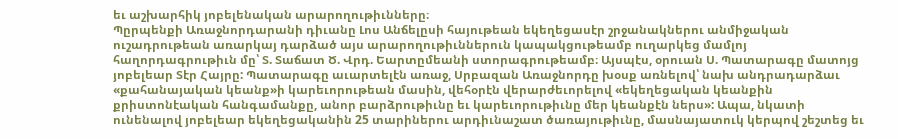եւ աշխարհիկ յոբելենական արարողութիւնները։
Պըրպենքի Առաջնորդարանի դիւանը Լոս Անճելըսի հայութեան եկեղեցասէր շրջանակներու անմիջական ուշադրութեան առարկայ դարձած այս արարողութիւններուն կապակցութեամբ ուղարկեց մամլոյ հաղորդագրութիւն մը՝ Տ. Տաճատ Ծ. Վրդ. Եարտըմեանի ստորագրութեամբ։ Այսպէս, օրուան Ս. Պատարագը մատոյց յոբելեար Տէր Հայրը: Պատարագը աւարտելէն առաջ, Սրբազան Առաջնորդը խօսք առնելով՝ նախ անդրադարձաւ «քահանայական կեանք»ի կարեւորութեան մասին, վեհօրէն վերարժեւորելով «եկեղեցական կեանքին քրիստոնէական հանգամանքը, անոր բարձրութիւնը եւ կարեւորութիւնը մեր կեանքէն ներս»: Ապա, նկատի ունենալով յոբելեար եկեղեցականին 25 տարիներու արդիւնաշատ ծառայութիւնը, մասնայատուկ կերպով շեշտեց եւ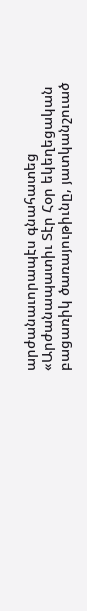արժանաւորապէս գնահատեց «Արժանապատիւ Տէր Հօր եկեղեցական բացառիկ ծառայութիւնը, յատկանշուած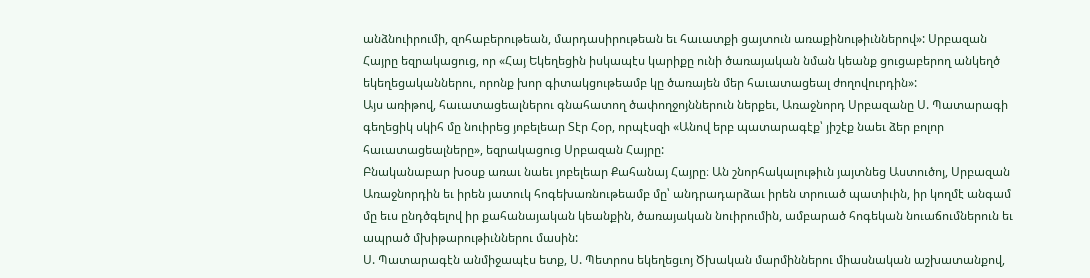անձնուիրումի, զոհաբերութեան, մարդասիրութեան եւ հաւատքի ցայտուն առաքինութիւններով»: Սրբազան Հայրը եզրակացուց, որ «Հայ Եկեղեցին իսկապէս կարիքը ունի ծառայական նման կեանք ցուցաբերող անկեղծ եկեղեցականներու, որոնք խոր գիտակցութեամբ կը ծառայեն մեր հաւատացեալ ժողովուրդին»:
Այս առիթով, հաւատացեալներու գնահատող ծափողջոյններուն ներքեւ, Առաջնորդ Սրբազանը Ս. Պատարագի գեղեցիկ սկիհ մը նուիրեց յոբելեար Տէր Հօր, որպէսզի «Անով երբ պատարագէք՝ յիշէք նաեւ ձեր բոլոր հաւատացեալները», եզրակացուց Սրբազան Հայրը:
Բնականաբար խօսք առաւ նաեւ յոբելեար Քահանայ Հայրը։ Ան շնորհակալութիւն յայտնեց Աստուծոյ, Սրբազան Առաջնորդին եւ իրեն յատուկ հոգեխառնութեամբ մը՝ անդրադարձաւ իրեն տրուած պատիւին, իր կողմէ անգամ մը եւս ընդծգելով իր քահանայական կեանքին, ծառայական նուիրումին, ամբարած հոգեկան նուաճումներուն եւ ապրած մխիթարութիւններու մասին:
Ս. Պատարագէն անմիջապէս ետք, Ս. Պետրոս եկեղեցւոյ Ծխական մարմիններու միասնական աշխատանքով,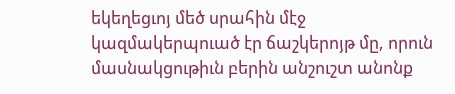եկեղեցւոյ մեծ սրահին մէջ կազմակերպուած էր ճաշկերոյթ մը, որուն մասնակցութիւն բերին անշուշտ անոնք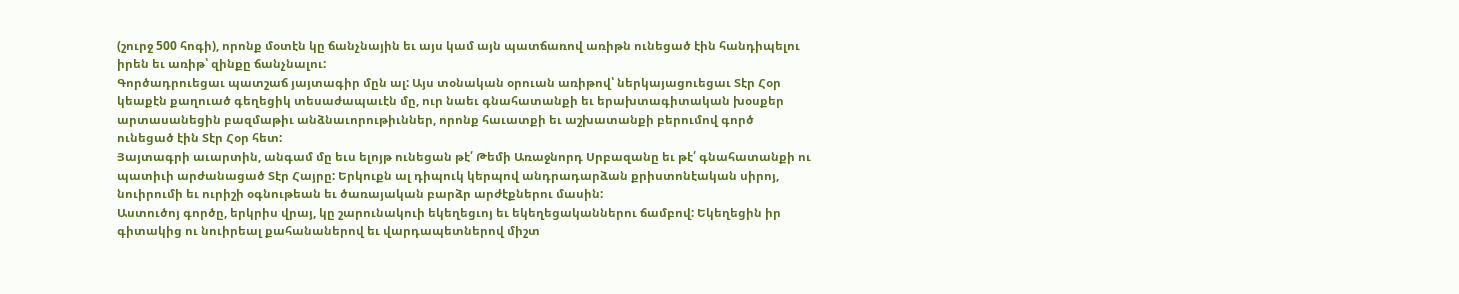(շուրջ 500 հոգի), որոնք մօտէն կը ճանչնային եւ այս կամ այն պատճառով առիթն ունեցած էին հանդիպելու իրեն եւ առիթ՝ զինքը ճանչնալու:
Գործադրուեցաւ պատշաճ յայտագիր մըն ալ: Այս տօնական օրուան առիթով՝ ներկայացուեցաւ Տէր Հօր կեաքէն քաղուած գեղեցիկ տեսաժապաւէն մը, ուր նաեւ գնահատանքի եւ երախտագիտական խօսքեր արտասանեցին բազմաթիւ անձնաւորութիւններ, որոնք հաւատքի եւ աշխատանքի բերումով գործ ունեցած էին Տէր Հօր հետ:
Յայտագրի աւարտին, անգամ մը եւս ելոյթ ունեցան թէ՛ Թեմի Առաջնորդ Սրբազանը եւ թէ՛ գնահատանքի ու պատիւի արժանացած Տէր Հայրը: Երկուքն ալ դիպուկ կերպով անդրադարձան քրիստոնէական սիրոյ, նուիրումի եւ ուրիշի օգնութեան եւ ծառայական բարձր արժէքներու մասին:
Աստուծոյ գործը, երկրիս վրայ, կը շարունակուի եկեղեցւոյ եւ եկեղեցականներու ճամբով: Եկեղեցին իր գիտակից ու նուիրեալ քահանաներով եւ վարդապետներով միշտ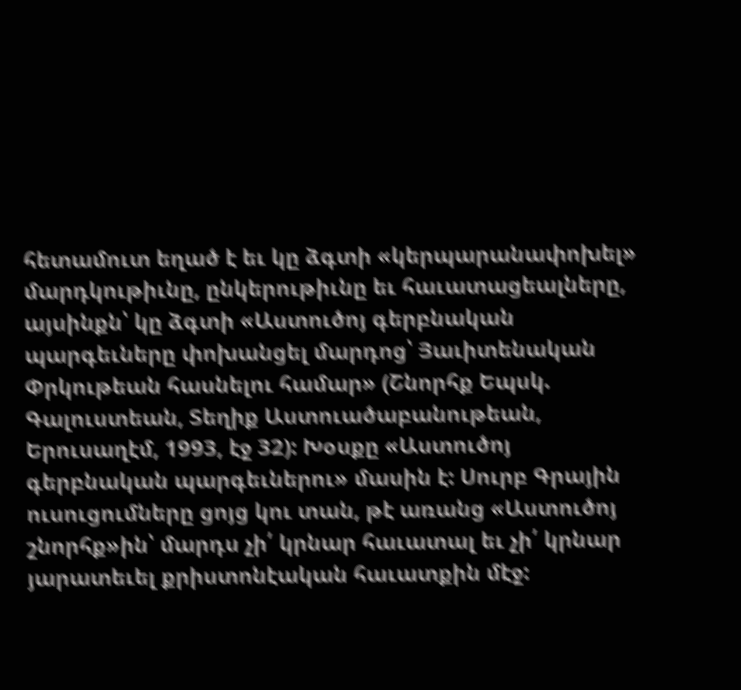հետամուտ եղած է եւ կը ձգտի «կերպարանափոխել» մարդկութիւնը, ընկերութիւնը եւ հաւատացեալները, այսինքն՝ կը ձգտի «Աստուծոյ գերբնական պարգեւները փոխանցել մարդոց՝ Յաւիտենական Փրկութեան հասնելու համար» (Շնորհք Եպսկ. Գալուստեան, Տեղիք Աստուածաբանութեան, Երուսաղէմ, 1993, էջ 32): Խօսքը «Աստուծոյ գերբնական պարգեւներու» մասին է: Սուրբ Գրային ուսուցումները ցոյց կու տան, թէ առանց «Աստուծոյ շնորհք»ին՝ մարդս չի՛ կրնար հաւատալ եւ չի՛ կրնար յարատեւել քրիստոնէական հաւատքին մէջ: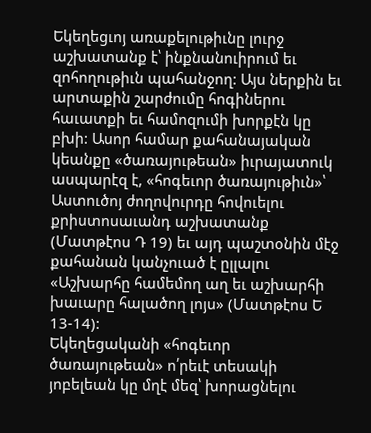Եկեղեցւոյ առաքելութիւնը լուրջ աշխատանք է՝ ինքնանուիրում եւ զոհողութիւն պահանջող: Այս ներքին եւ արտաքին շարժումը հոգիներու հաւատքի եւ համոզումի խորքէն կը բխի: Ասոր համար քահանայական կեանքը «ծառայութեան» իւրայատուկ ասպարէզ է, «հոգեւոր ծառայութիւն»՝ Աստուծոյ ժողովուրդը հովուելու քրիստոսաւանդ աշխատանք (Մատթէոս Դ 19) եւ այդ պաշտօնին մէջ քահանան կանչուած է ըլլալու «Աշխարհը համեմող աղ եւ աշխարհի խաւարը հալածող լոյս» (Մատթէոս Ե 13-14):
Եկեղեցականի «հոգեւոր ծառայութեան» ո՛րեւէ տեսակի յոբելեան կը մղէ մեզ՝ խորացնելու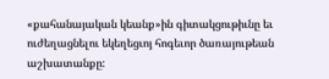«քահանայական կեանք»ին գիտակցութիւնը եւ ուժեղացնելու եկեղեցւոյ հոգեւոր ծառայութեան աշխատանքը: